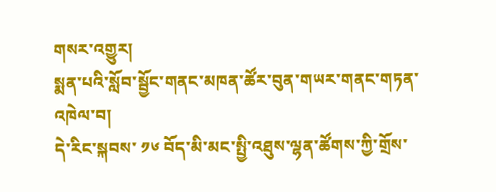གསར་འགྱུར།
སྨན་པའི་སློབ་སྦྱོང་གནང་མཁན་ཚོར་བུན་གཡར་གནང་གཏན་འཁེལ་བ།
དེ་རིང་སྐབས་ ༡༦ བོད་མི་མང་སྤྱི་འཐུས་ལྷན་ཚོགས་ཀྱི་གྲོས་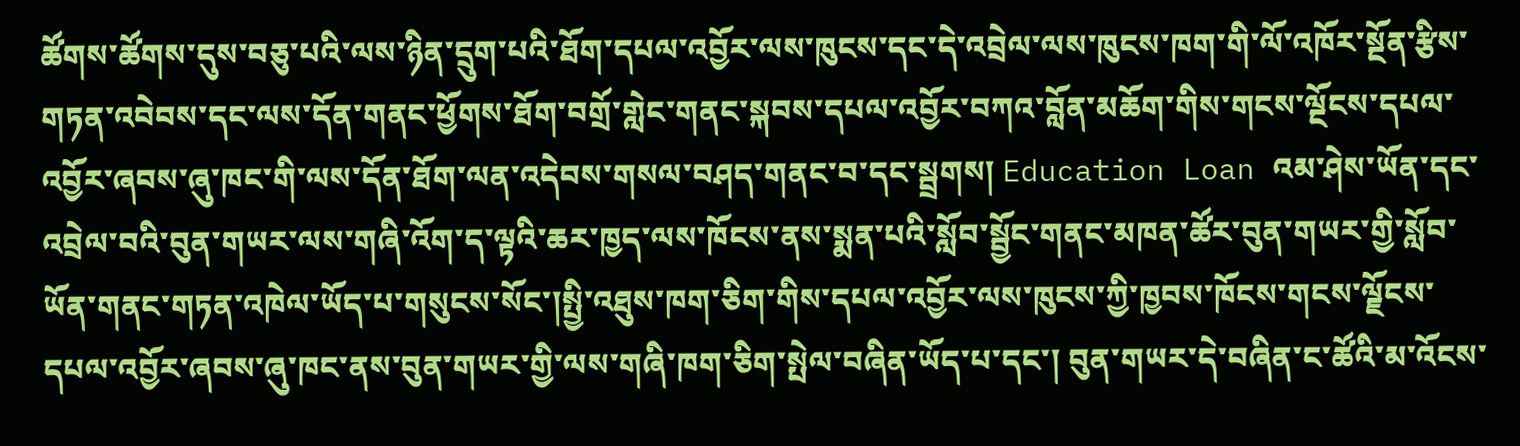ཚོགས་ཚོགས་དུས་བཅུ་པའི་ལས་ཉིན་དྲུག་པའི་ཐོག་དཔལ་འབྱོར་ལས་ཁུངས་དང་དེ་འབྲེལ་ལས་ཁུངས་ཁག་གི་ལོ་འཁོར་སྔོན་རྩིས་གཏན་འབེབས་དང་ལས་དོན་གནང་ཕྱོགས་ཐོག་བགྲོ་གླེང་གནང་སྐབས་དཔལ་འབྱོར་བཀའ་བློན་མཆོག་གིས་གངས་ལྔོངས་དཔལ་འབྱོར་ཞབས་ཞུ་ཁང་གི་ལས་དོན་ཐོག་ལན་འདེབས་གསལ་བཤད་གནང་བ་དང་སྦྲགས། Education Loan འམ་ཤེས་ཡོན་དང་འབྲེལ་བའི་བུན་གཡར་ལས་གཞི་འོག་ད་ལྟའི་ཆར་ཁྱད་ལས་ཁོངས་ནས་སྨན་པའི་སློབ་སྦྱོང་གནང་མཁན་ཚོར་བུན་གཡར་གྱི་སློབ་ཡོན་གནང་གཏན་འཁེལ་ཡོད་པ་གསུངས་སོང་།སྤྱི་འཐུས་ཁག་ཅིག་གིས་དཔལ་འབྱོར་ལས་ཁུངས་ཀྱི་ཁྱབས་ཁོངས་གངས་ལྗོངས་དཔལ་འབྱོར་ཞབས་ཞུ་ཁང་ནས་བུན་གཡར་གྱི་ལས་གཞི་ཁག་ཅིག་སྤེལ་བཞིན་ཡོད་པ་དང་། བུན་གཡར་དེ་བཞིན་ང་ཚོའི་མ་འོངས་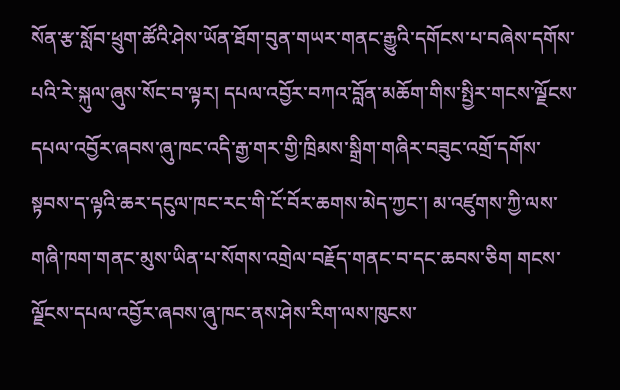སོན་རྩ་སློབ་ཕྲུག་ཚོའི་ཤེས་ཡོན་ཐོག་བུན་གཡར་གནང་རྒྱུའི་དགོངས་པ་བཞེས་དགོས་པའི་རེ་སྐུལ་ཞུས་སོང་བ་ལྟར། དཔལ་འབྱོར་བཀའ་བློན་མཆོག་གིས་སྤྱིར་གངས་ལྗོངས་དཔལ་འབྱོར་ཞབས་ཞུ་ཁང་འདི་རྒྱ་གར་གྱི་ཁྲིམས་སྒྲིག་གཞིར་བཟུང་འགྲོ་དགོས་སྟབས་ད་ལྟའི་ཆར་དངུལ་ཁང་རང་གི་ངོ་བོར་ཆགས་མེད་ཀྱང་། མ་འཛུགས་ཀྱི་ལས་གཞི་ཁག་གནང་མུས་ཡིན་པ་སོགས་འགྲེལ་བརྗོད་གནང་བ་དང་ཆབས་ཅིག གངས་ལྗོངས་དཔལ་འབྱོར་ཞབས་ཞུ་ཁང་ནས་ཤེས་རིག་ལས་ཁུངས་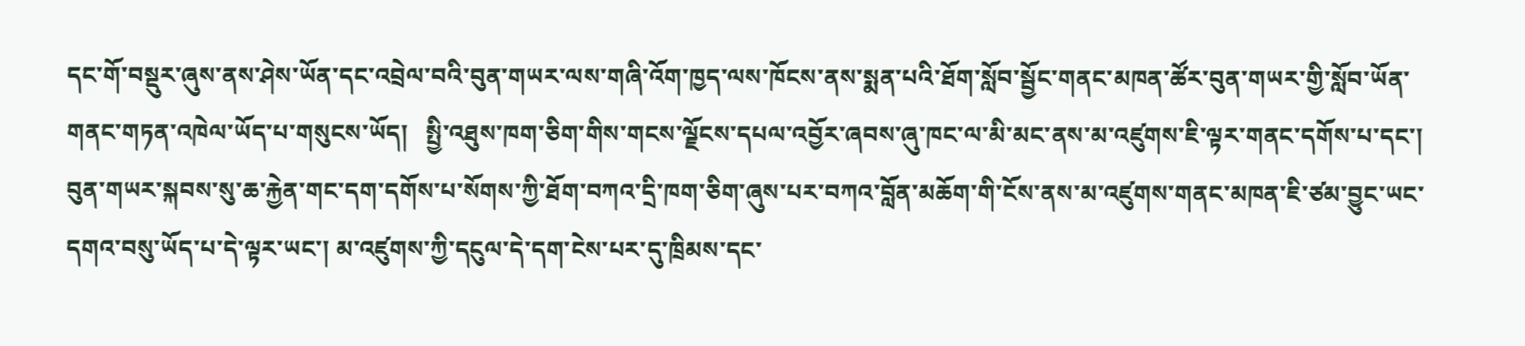དང་གོ་བསྡུར་ཞུས་ནས་ཤེས་ཡོན་དང་འབྲེལ་བའི་བུན་གཡར་ལས་གཞི་འོག་ཁྱད་ལས་ཁོངས་ནས་སྨན་པའི་ཐོག་སློབ་སྦྱོང་གནང་མཁན་ཚོར་བུན་གཡར་གྱི་སློབ་ཡོན་གནང་གཏན་འཁེལ་ཡོད་པ་གསུངས་ཡོད།   སྤྱི་འཐུས་ཁག་ཅིག་གིས་གངས་ལྗོངས་དཔལ་འབྱོར་ཞབས་ཞུ་ཁང་ལ་མི་མང་ནས་མ་འཛུགས་ཇི་ལྟར་གནང་དགོས་པ་དང་། བུན་གཡར་སྐབས་སུ་ཆ་རྐྱེན་གང་དག་དགོས་པ་སོགས་ཀྱི་ཐོག་བཀའ་དྲི་ཁག་ཅིག་ཞུས་པར་བཀའ་བློན་མཆོག་གི་ངོས་ནས་མ་འཛུགས་གནང་མཁན་ཇི་ཙམ་བྱུང་ཡང་དགའ་བསུ་ཡོད་པ་དེ་ལྟར་ཡང་། མ་འཛུགས་ཀྱི་དངུལ་དེ་དག་ངེས་པར་དུ་ཁྲིམས་དང་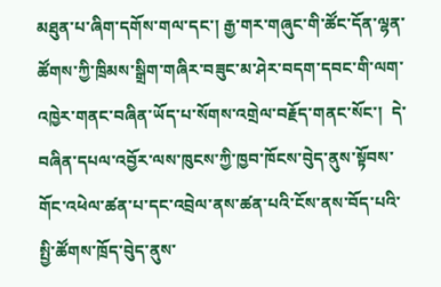མཐུན་པ་ཞིག་དགོས་གལ་དང་། རྒྱ་གར་གཞུང་གི་ཚོང་དོན་ལྷན་ཚོགས་ཀྱི་ཁྲིམས་སྒྲིག་གཞིར་བཟུང་མ་ཤེར་བདག་དབང་གི་ལག་འཁྱེར་གནང་བཞིན་ཡོད་པ་སོགས་འགྲེལ་བརྗོད་གནང་སོང་།  དེ་བཞིན་དཔལ་འབྱོར་ལས་ཁུངས་ཀྱི་ཁྱབ་ཁོངས་བེུད་ནུས་སྟོབས་གོང་འཕེལ་ཚན་པ་དང་འབྲེལ་ནས་ཚན་པའི་ངོས་ནས་བོད་པའི་སྤྱི་ཚོགས་ཁྲོད་བེུད་ནུས་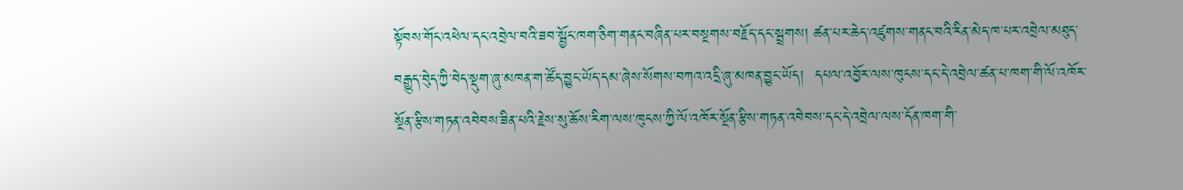སྟོབས་གོང་འཕེལ་དང་འབྲེལ་བའི་ཟབ་སྦྱོང་ཁག་ཅིག་གནང་བཞིན་པར་བསྔགས་བརྗོད་དང་སྦྲགས། ཚན་པར་ཆེད་འཛུགས་གནང་བའི་རིན་མེད་ཁ་པར་འབྲེལ་མཐུད་བརྒྱུད་བེུད་ཀྱི་བེད་སྡུག་ཞུ་མཁན་ག་ཚོད་བྱུང་ཡོད་དམ་ཞེས་སོགས་བཀའ་འདྲི་ཞུ་མཁན་བྱུང་ཡོད།  དཔལ་འབྱོར་ལས་ཁུངས་དང་དེ་འབྲེལ་ཚན་པ་ཁག་གི་ལོ་འཁོར་སྔོན་རྩིས་གཏན་འབེབས་ཟིན་པའི་རྗེས་སུ་ཆོས་རིག་ལས་ཁུངས་ཀྱི་ལོ་འཁོར་སྔོན་རྩིས་གཏན་འབེབས་དང་དེ་འབྲེལ་ལས་དོན་ཁག་གི་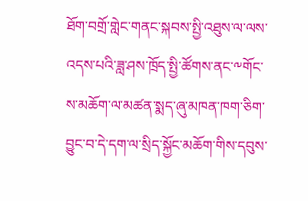ཐོག་བགྲོ་གླེང་གནང་སྐབས་སྤྱི་འཐུས་ལ་ལས་འདས་པའི་ཟླ་ཤས་ཁྲོད་སྤྱི་ཚོགས་ནང་༸གོང་ས་མཆོག་ལ་མཚན་སྨད་ཞུ་མཁན་ཁག་ཅིག་བྱུང་བ་དེ་དག་ལ་སྲིད་སྐྱོང་མཆོག་གིས་དབུས་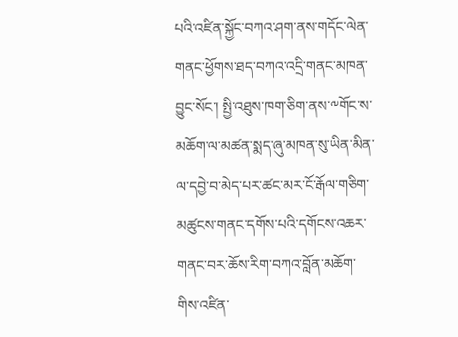པའི་འཛིན་སྐྱོང་བཀའ་ཤག་ནས་གདོང་ལེན་གནང་ཕྱོགས་ཐད་བཀའ་འདྲི་གནང་མཁན་བྱུང་སོང་། སྤྱི་འཐུས་ཁག་ཅིག་ནས་༸གོང་ས་མཆོག་ལ་མཚན་སྨད་ཞུ་མཁན་སུ་ཡིན་མིན་ལ་དབྱེ་བ་མེད་པར་ཚང་མར་ངོ་རྒོལ་གཅིག་མཚུངས་གནང་དགོས་པའི་དགོངས་འཆར་གནང་བར་ཆོས་རིག་བཀའ་བློན་མཆོག་གིས་འཛིན་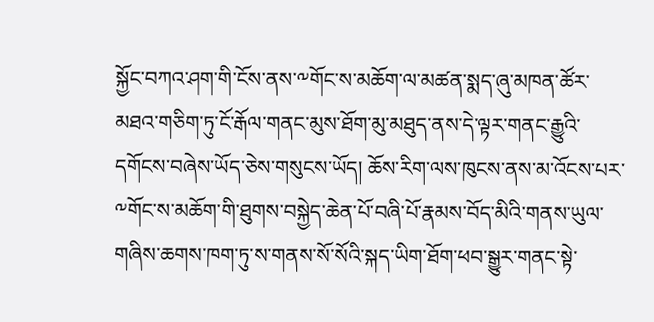སྐྱོང་བཀའ་ཤག་གི་ངོས་ནས་༸གོང་ས་མཆོག་ལ་མཚན་སྨད་ཞུ་མཁན་ཚོར་མཐའ་གཅིག་ཏུ་ངོ་རྒོལ་གནང་མུས་ཐོག་མུ་མཐུད་ནས་དེ་ལྟར་གནང་རྒྱུའི་དགོངས་བཞེས་ཡོད་ཅེས་གསུངས་ཡོད། ཆོས་རིག་ལས་ཁུངས་ནས་མ་འོངས་པར་༸གོང་ས་མཆོག་གི་ཐུགས་བསྐྱེད་ཆེན་པོ་བཞི་པོ་རྣམས་བོད་མིའི་གནས་ཡུལ་གཞིས་ཆགས་ཁག་ཏུ་ས་གནས་སོ་སོའི་སྐད་ཡིག་ཐོག་ཕབ་སྒྱུར་གནང་སྟེ་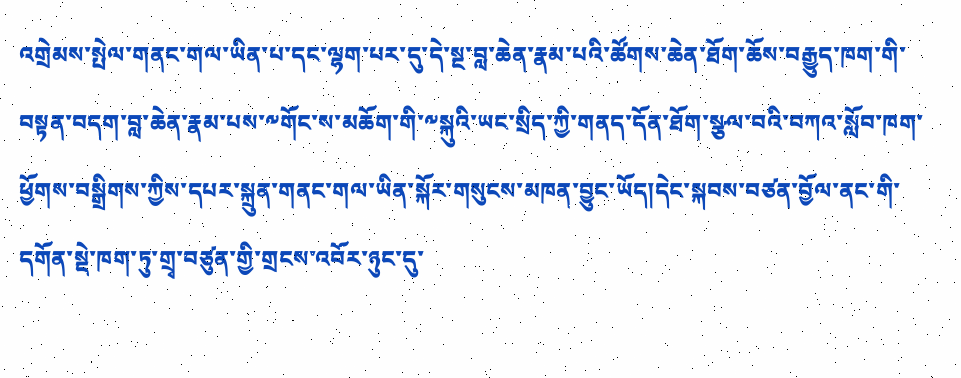འགྲེམས་སྤེལ་གནང་གལ་ཡིན་པ་དང་ལྷག་པར་དུ་དེ་སྔ་བླ་ཆེན་རྣམ་པའི་ཚོགས་ཆེན་ཐོག་ཆོས་བརྒྱུད་ཁག་གི་བསྟན་བདག་བླ་ཆེན་རྣམ་པས་༸གོང་ས་མཆོག་གི་༸སྐུའི་ཡང་སྲིད་ཀྱི་གནད་དོན་ཐོག་སྩལ་བའི་བཀའ་སློབ་ཁག་ཕྱོགས་བསྒྲིགས་ཀྱིས་དཔར་སྐྲུན་གནང་གལ་ཡིན་སྐོར་གསུངས་མཁན་བྱུང་ཡོད།དེང་སྐབས་བཙན་བྱོལ་ནང་གི་དགོན་སྡེ་ཁག་ཏུ་གྲྭ་བཙུན་གྱི་གྲངས་འབོར་ཉུང་དུ་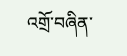འགྲོ་བཞིན་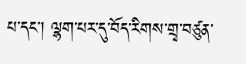པ་དང་། ལྷག་པར་དུ་བོད་རིགས་གྲྭ་བཙུན་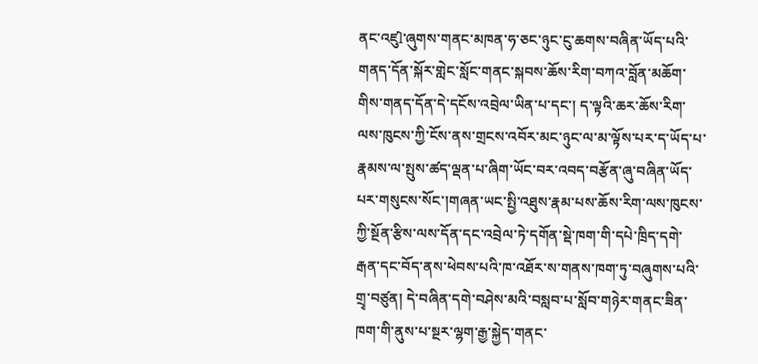ནང་འཛུl་ཞུགས་གནང་མཁན་ཧ་ཅང་ཉུང་ངུ་ཆགས་བཞིན་ཡོད་པའི་གནད་དོན་སྐོར་གླེང་སློང་གནང་སྐབས་ཆོས་རིག་བཀའ་བློན་མཆོག་གིས་གནད་དོན་དེ་དངོས་འབྲེལ་ཡིན་པ་དང་། ད་ལྟའི་ཆར་ཆོས་རིག་ལས་ཁུངས་ཀྱི་ངོས་ནས་གྲངས་འབོར་མང་ཉུང་ལ་མ་ལྟོས་པར་ད་ཡོད་པ་རྣམས་ལ་སྤུས་ཚད་ལྡན་པ་ཞིག་ཡོང་བར་འབད་བརྩོན་ཞུ་བཞིན་ཡོད་པར་གསུངས་སོང་།གཞན་ཡང་སྤྱི་འཐུས་རྣམ་པས་ཆོས་རིག་ལས་ཁུངས་ཀྱི་སྔོན་རྩིས་ལས་དོན་དང་འབྲེལ་ཏེ་དགོན་སྡེ་ཁག་གི་དཔེ་ཁྲིད་དགེ་རྒན་དང་བོད་ནས་ཕེབས་པའི་ཁ་འཐོར་ས་གནས་ཁག་ཏུ་བཞུགས་པའི་གྲྭ་བཙུན། དེ་བཞིན་དགེ་བཤེས་མའི་བསླབ་པ་སློབ་གཉེར་གནང་ཟིན་ཁག་གི་ནུས་པ་སྔར་ལྷག་རྒྱ་སྐྱེད་གནང་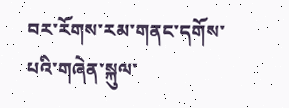བར་རོགས་རམ་གནང་དགོས་པའི་གཞེན་སྐུལ་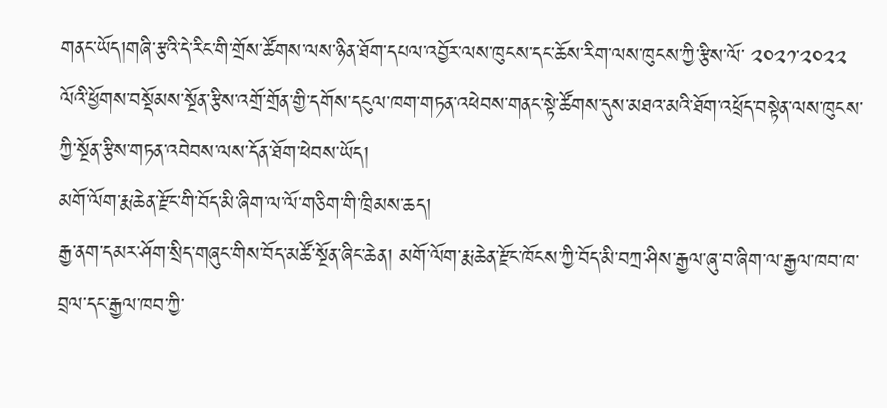གནང་ཡོད།གཞི་རྩའི་དེ་རིང་གི་གྲོས་ཚོགས་ལས་ཉིན་ཐོག་དཔལ་འབྱོར་ལས་ཁུངས་དང་ཆོས་རིག་ལས་ཁུངས་ཀྱི་རྩིས་ལོ་ ༢༠༢༡་༢༠༢༢ ལོའི་ཕྱོགས་བསྡོམས་སྔོན་རྩིས་འགྲོ་གྲོན་གྱི་དགོས་དངུལ་ཁག་གཏན་འཕེབས་གནང་སྟེ་ཚོགས་དུས་མཐའ་མའི་ཐོག་འཕྲོད་བསྟེན་ལས་ཁུངས་ཀྱི་སྔོན་རྩིས་གཏན་འབེབས་ལས་དོན་ཐོག་ཕེབས་ཡོད།
མགོ་ལོག་རྨ་ཆེན་རྫོང་གི་བོད་མི་ཞིག་ལ་ལོ་གཅིག་གི་ཁྲིམས་ཆད།
རྒྱ་ནག་དམར་ཤོག་སྲིད་གཞུང་གིས་བོད་མཚོ་སྔོན་ཞིང་ཆེན། མགོ་ལོག་རྨ་ཆེན་རྫོང་ཁོངས་ཀྱི་བོད་མི་བཀྲ་ཤིས་རྒྱལ་ཞུ་བ་ཞིག་ལ་རྒྱལ་ཁབ་ཁ་བྲལ་དང་རྒྱལ་ཁབ་ཀྱི་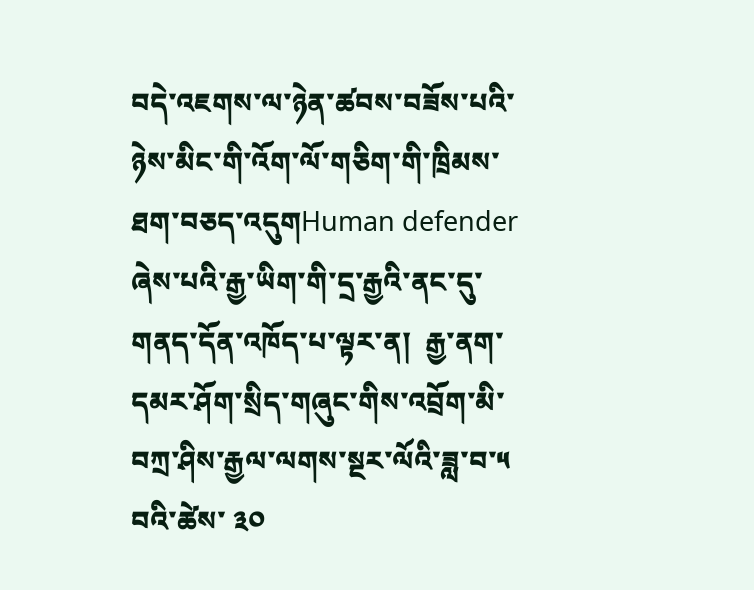བདེ་འཇགས་ལ་ཉེན་ཚབས་བཟོས་པའི་ཉེས་མིང་གི་འོག་ལོ་གཅིག་གི་ཁྲིམས་ཐག་བཅད་འདུགHuman defender  ཞེས་པའི་རྒྱ་ཡིག་གི་དྲ་རྒྱའི་ནང་དུ་གནད་དོན་འཁོད་པ་ལྟར་ན།  རྒྱ་ནག་དམར་ཤོག་སྲིད་གཞུང་གིས་འབྲོག་མི་བཀྲ་ཤིས་རྒྱལ་ལགས་སྔར་ལོའི་ཟླ་བ་༥ བའི་ཚེས་ ༣༠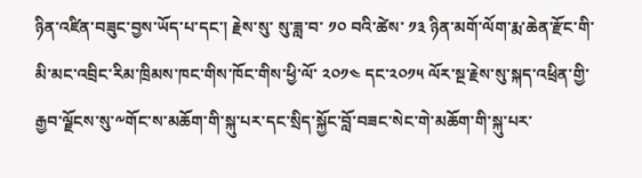ཉིན་འཛིན་བཟུང་བྱས་ཡོད་པ་དང་། རྗེས་སུ་ སུ་ཟླ་བ་ ༡༠ བའི་ཚེས་ ༡༣ ཉིན་མགོ་ལོག་རྨ་ཆེན་རྫོང་གི་མི་མང་འབྲིང་རིམ་ཁྲིམས་ཁང་གིས་ཁོང་གིས་ཕྱི་ལོ་ ༢༠༡༤ དང་༢༠༡༥ ལོར་སྔ་རྗེས་སུ་སྐད་འཕྲིན་གྱི་རྒྱབ་ལྗོངས་སུ་༸གོང་ས་མཆོག་གི་སྐུ་པར་དང་སྲིད་སྐྱོང་བློ་བཟང་སེང་གེ་མཆོག་གི་སྐུ་པར་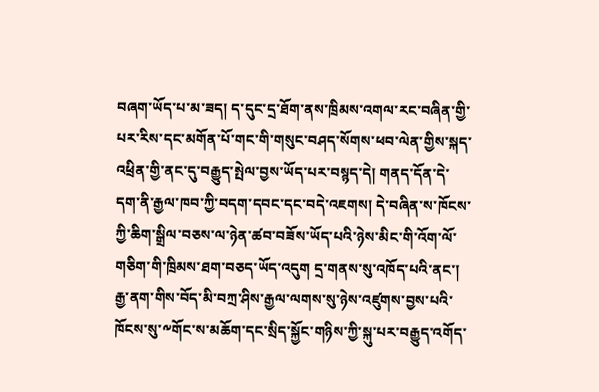བཞག་ཡོད་པ་མ་ཟད། ད་དུང་དྲ་ཐོག་ནས་ཁྲིམས་འགལ་རང་བཞིན་གྱི་པར་རིས་དང་མགོན་པོ་གང་གི་གསུང་བཤད་སོགས་ཕབ་ལེན་གྱིས་སྐད་འཕྲིན་གྱི་ནང་དུ་བརྒྱུད་སྤེལ་བྱས་ཡོད་པར་བསྙད་དེ། གནད་དོན་དེ་དག་ནི་རྒྱལ་ཁབ་ཀྱི་བདག་དབང་དང་བདེ་འཇགས། དེ་བཞིན་ས་ཁོངས་ཀྱི་ཆིག་སྒྲིལ་བཅས་ལ་ཉེན་ཚབ་བཟོས་ཡོད་པའི་ཉེས་མིང་གི་འོག་ལོ་གཅིག་གི་ཁྲིམས་ཐག་བཅད་ཡོད་འདུག དྲ་གནས་སུ་འཁོད་པའི་ནང་།  རྒྱ་ནག་གིས་བོད་མི་བཀྲ་ཤིས་རྒྱལ་ལགས་སུ་ཉེས་འཛུགས་བྱས་པའི་ཁོངས་སུ་༸གོང་ས་མཆོག་དང་སྲིད་སྐྱོང་གཉིས་ཀྱི་སྐུ་པར་བརྒྱུད་འགོད་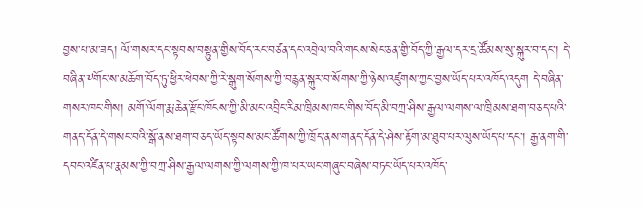བྱས་པ་མ་ཟད། ལོ་གསར་དང་སྟབས་བསྟུན་གྱིས་བོད་རང་བཙན་དང་འབྲེལ་བའི་གངས་སེང་ཅན་གྱི་བོད་ཀྱི་རྒྱལ་དར་དྲ་ཚོམས་སུ་སྐུར་བ་དང་། དེ་བཞིན་༸གོང་ས་མཆོག་བོད་ཏུ་ཕྱིར་ཕེབས་ཀྱི་རེ་སྒུག་སོགས་ཀྱི་བརྙན་སྐུར་བ་སོགས་ཀྱི་ཉེས་འཛུགས་ཀྱང་བྱས་ཡོད་པར་འཁོད་འདུག དེ་བཞིན་གསར་ཁང་གིས། མགོ་ལོག་རྨ་ཆེན་རྫོང་ཁོངས་ཀྱི་མི་མང་འབྲིང་རིམ་ཁྲིམས་ཁང་གིས་བོད་མི་བཀྲ་ཤིས་རྒྱལ་ལགས་ལ་ཁྲིམས་ཐག་བཅད་པའི་གནད་དོན་དེ་གསང་བའི་སྒོ་ནས་ཐག་བཅད་ཡོད་སྟབས་མང་ཚོགས་ཀྱི་ཁྲོད་ནས་གནད་དོན་དེ་ཤེས་རྟོག་མ་ཐུབ་པར་ལུས་ཡོད་པ་དང་། རྒྱ་ནག་གི་དབང་འཛིན་པ་རྣམས་ཀྱི་བཀྲ་ཤིས་རྒྱལ་ལགས་ཀྱི་ལགས་ཀྱི་ཁ་པར་ཡང་གཞུང་བཞེས་བཏང་ཡོད་པར་འཁོད་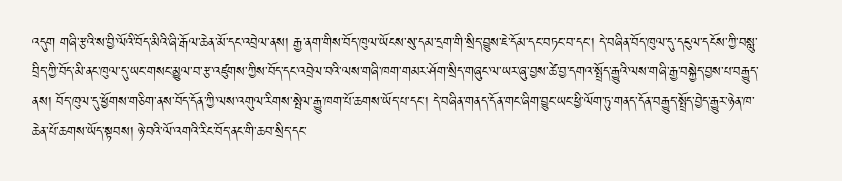འདུག གཞི་རྩའི་ས་བྱི་ལོའི་བོད་མིའི་ཞི་རྒོལ་ཆེན་མོ་དང་འབྲེལ་ནས། རྒྱ་ནག་གིས་བོད་ཁུལ་ཡོངས་སུ་དམ་དྲག་གི་སྲིད་བྱུས་ཇེ་དོམ་དང་བཏང་བ་དང་། དེ་བཞིན་བོད་ཁུལ་དུ་དངུལ་དངོས་ཀྱི་བསླུ་བྲིད་ཀྱི་བོད་མི་ནང་ཁུལ་དུ་ཡང་གསང་མྱུལ་བ་རྩ་འཛུགས་ཀྱིས་བོད་དང་འབྲེལ་བའི་ལས་གཞི་ཁག་གམར་ཤོག་སྲིད་གཞུང་ལ་ཡར་ཞུ་བྱས་ཚེ་བྱ་དགའ་སྤྲོད་རྒྱུའི་ལས་གཞི་རྒྱ་བསྐྱེད་བྱས་པ་བརྒྱུད་ནས། བོད་ཁུལ་དུ་ཕྱོགས་གཅིག་ནས་བོད་དོན་ཀྱི་ལས་འགུལ་རིགས་སྤེལ་རྒྱུ་ཁག་པོ་ཆགས་ཡོད་པ་དང་། དེ་བཞིན་གནད་དོན་གང་ཞིག་བྱུང་ཡང་ཕྱི་ལོག་ཏུ་གནད་དོན་བརྒྱུད་སྤྲོད་བྱེད་རྒྱུར་ཉེན་ཁ་ཆེན་པོ་ཆགས་ཡོད་སྟབས། ཉེ་བའི་ལོ་འགའི་རིང་བོད་ནང་གི་ཆབ་སྲིད་དང་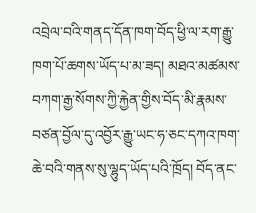འབྲེལ་བའི་གནད་དོན་ཁག་བོད་ཕྱི་ལ་རག་རྒྱུ་ཁག་པོ་ཆགས་ཡོད་པ་མ་ཟད། མཐའ་མཚམས་བཀག་རྒྱ་སོགས་ཀྱི་རྐྱེན་གྱིས་བོད་མི་རྣམས་བཙན་བྱོལ་དུ་འབྱོར་རྒྱུ་ཡང་ཧ་ཅང་དཀའ་ཁག་ཆེ་བའི་གནས་སུ་ལྷུད་ཡོད་པའི་ཁྲོད། བོད་ནང་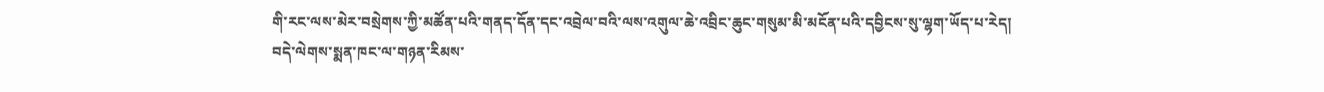གི་རང་ལས་མེར་བསྲེགས་ཀྱི་མཚོན་པའི་གནད་དོན་དང་འབྲེལ་བའི་ལས་འགུལ་ཆེ་འབྲིང་ཆུང་གསུམ་མི་མངོན་པའི་དབྱིངས་སུ་ལྷག་ཡོད་པ་རེད།
བདེ་ལེགས་སྨན་ཁང་ལ་གཉན་རིམས་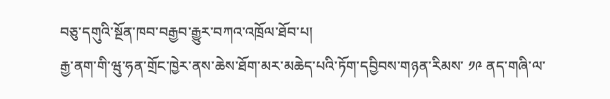བཅུ་དགུའི་སྔོན་ཁབ་བརྒྱབ་རྒྱུར་བཀའ་འཁྲོལ་ཐོབ་པ།
རྒྱ་ནག་གི་ཝུ་ཧན་གྲོང་ཁྱེར་ནས་ཆེས་ཐོག་མར་མཆེད་པའི་ཏོག་དབྱིབས་གཉན་རིམས་ ༡༩ ནད་གཞི་ལ་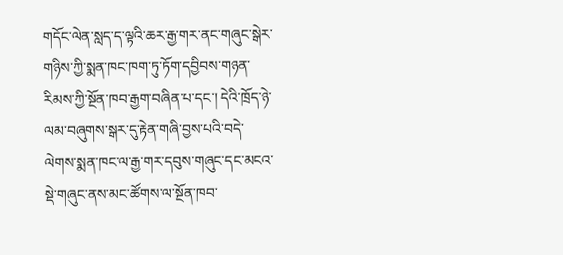གདོང་ལེན་སླད་ད་ལྟའི་ཆར་རྒྱ་གར་ནང་གཞུང་སྒེར་གཉིས་ཀྱི་སྨན་ཁང་ཁག་ཏུ་ཏོག་དབྱིབས་གཉན་རིམས་ཀྱི་སྔོན་ཁབ་རྒྱག་བཞིན་པ་དང་། དེའི་ཁྲོད་ཉེ་ལམ་བཞུགས་སྒར་དུ་རྟེན་གཞི་བྱས་པའི་བདེ་ལེགས་སྨན་ཁང་ལ་རྒྱ་གར་དབུས་གཞུང་དང་མངའ་སྡེ་གཞུང་ནས་མང་ཚོགས་ལ་སྔོན་ཁབ་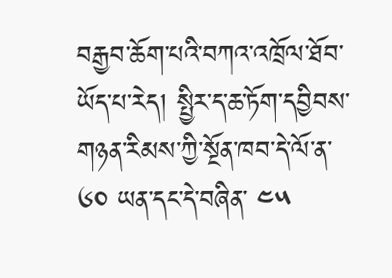བརྒྱབ་ཆོག་པའི་བཀའ་འཁྲོལ་ཐོབ་ཡོད་པ་རེད། སྤྱིར་ད་ཆ་ཏོག་དབྱིབས་གཉན་རིམས་ཀྱི་སྔོན་ཁབ་དེ་ལོ་ན་ ༦༠ ཡན་དང་དེ་བཞིན་ ༤༥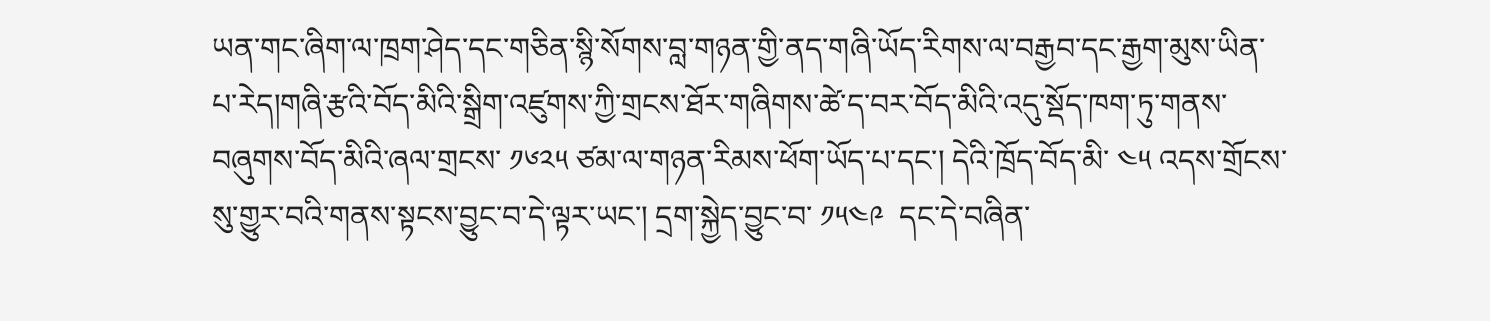ཡན་གང་ཞིག་ལ་ཁྲག་ཤེད་དང་གཅིན་སྙི་སོགས་བླ་གཉན་གྱི་ནད་གཞི་ཡོད་རིགས་ལ་བརྒྱབ་དང་རྒྱག་མུས་ཡིན་པ་རེད།གཞི་རྩའི་བོད་མིའི་སྒྲིག་འཛུགས་ཀྱི་གྲངས་ཐོར་གཞིགས་ཚེ་ད་བར་བོད་མིའི་འདུ་སྡོད་ཁག་ཏུ་གནས་བཞུགས་བོད་མིའི་ཞལ་གྲངས་ ༡༦༢༥ ཙམ་ལ་གཉན་རིམས་ཕོག་ཡོད་པ་དང་། དེའི་ཁྲོད་བོད་མི་ ༤༥ འདས་གྲོངས་སུ་གྱུར་བའི་གནས་སྟངས་བྱུང་བ་དེ་ལྟར་ཡང་། དྲག་སྐྱེད་བྱུང་བ་ ༡༥༤༩  དང་དེ་བཞིན་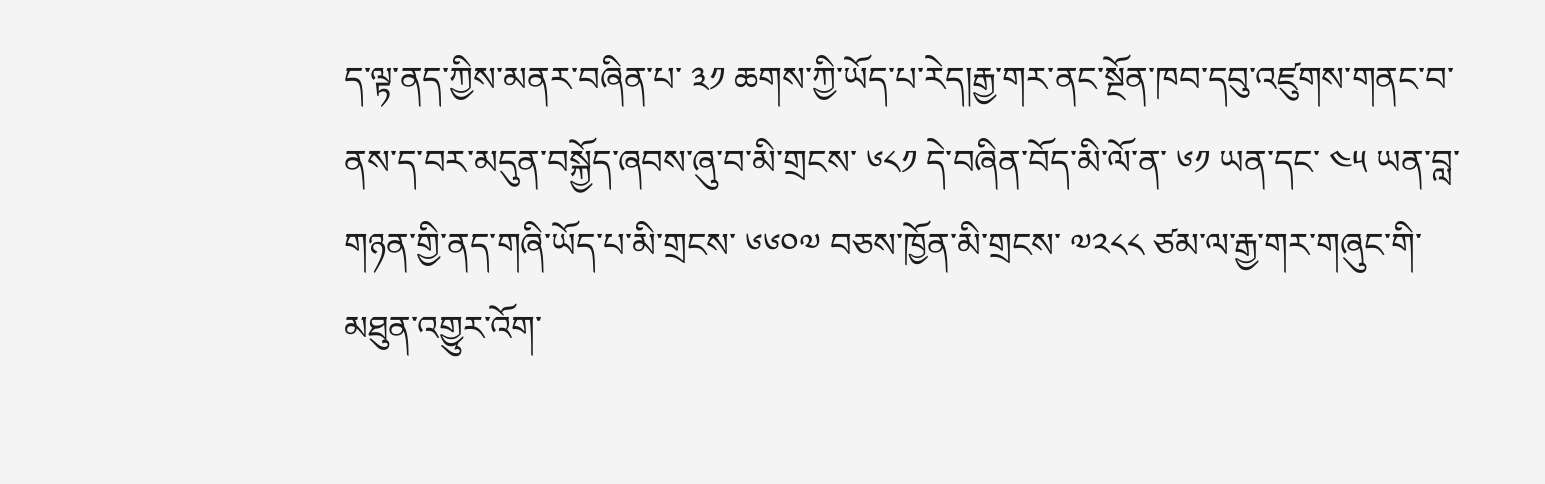ད་ལྟ་ནད་ཀྱིས་མནར་བཞིན་པ་ ༣༡ ཆགས་ཀྱི་ཡོད་པ་རེད།རྒྱ་གར་ནང་སྔོན་ཁབ་དབུ་འཛུགས་གནང་བ་ནས་ད་བར་མདུན་བསྐྱོད་ཞབས་ཞུ་བ་མི་གྲངས་ ༦༨༡ དེ་བཞིན་བོད་མི་ལོ་ན་ ༦༡ ཡན་དང་ ༤༥ ཡན་བླ་གཉན་གྱི་ནད་གཞི་ཡོད་པ་མི་གྲངས་ ༦༦༠༧ བཅས་ཁྱོན་མི་གྲངས་ ༧༢༨༨ ཙམ་ལ་རྒྱ་གར་གཞུང་གི་མཐུན་འགྱུར་འོག་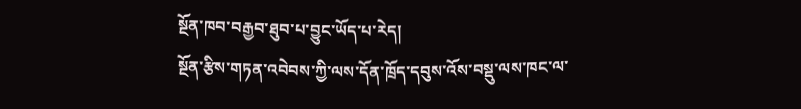སྔོན་ཁབ་བརྒྱབ་ཐུབ་པ་བྱུང་ཡོད་པ་རེད།
སྔོན་རྩིས་གཏན་འབེབས་ཀྱི་ལས་དོན་ཁྲོད་དབུས་འོས་བསྡུ་ལས་ཁང་ལ་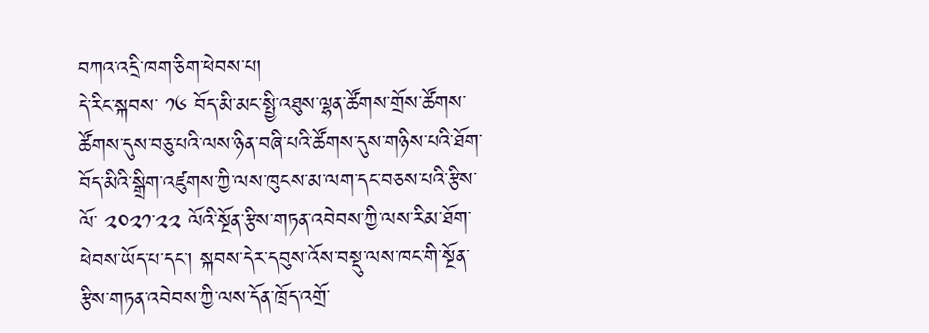བཀའ་འདྲི་ཁག་ཅིག་ཕེབས་པ།
དེ་རིང་སྐབས་ ༡༦ བོད་མི་མང་སྤྱི་འཐུས་ལྷན་ཚོགས་གྲོས་ཚོགས་ཚོགས་དུས་བཅུ་པའི་ལས་ཉིན་བཞི་པའི་ཚོགས་དུས་གཉིས་པའི་ཐོག་བོད་མིའི་སྒྲིག་འཛུགས་ཀྱི་ལས་ཁུངས་མ་ལག་དང་བཅས་པའི་རྩིས་ལོ་ ༢༠༢༡་༢༢ ལོའི་སྔོན་རྩིས་གཏན་འབེབས་ཀྱི་ལས་རིམ་ཐོག་ཕེབས་ཡོད་པ་དང་། སྐབས་དེར་དབུས་འོས་བསྡུ་ལས་ཁང་གི་སྔོན་རྩིས་གཏན་འབེབས་ཀྱི་ལས་དོན་ཁྲོད་འགྲོ་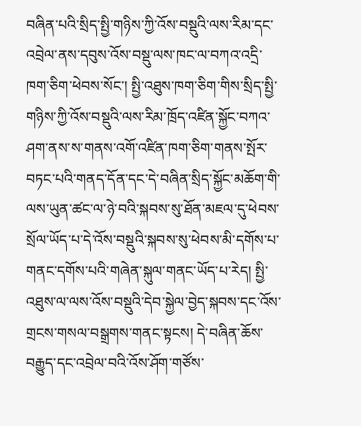བཞིན་པའི་སྲིད་སྤྱི་གཉིས་ཀྱི་འོས་བསྡུའི་ལས་རིམ་དང་འབྲེལ་ནས་དབུས་འོས་བསྡུ་ལས་ཁང་ལ་བཀའ་འདྲི་ཁག་ཅིག་ཕེབས་སོང་། སྤྱི་འཐུས་ཁག་ཅིག་གིས་སྲིད་སྤྱི་གཉིས་ཀྱི་འོས་བསྡུའི་ལས་རིམ་ཁྲོད་འཛིན་སྐྱོང་བཀའ་ཤག་ནས་ས་གནས་འགོ་འཛིན་ཁག་ཅིག་གནས་སྤོར་བཏང་པའི་གནད་དོན་དང་དེ་བཞིན་སྲིད་སྐྱོང་མཆོག་གི་ལས་ཡུན་ཚང་ལ་ཉེ་བའི་སྐབས་སུ་ཐོན་མཇལ་དུ་ཕེབས་སྲོལ་ཡོད་པ་དེ་འོས་བསྡུའི་སྐབས་སུ་ཕེབས་མི་དགོས་པ་གནང་དགོས་པའི་གཞེན་སྐུལ་གནང་ཡོད་པ་རེད། སྤྱི་འཐུས་ལ་ལས་འོས་བསྡུའི་དེབ་སྐྱེལ་བྱེད་སྐབས་དང་འོས་གྲངས་གསལ་བསྒྲགས་གནང་སྟངས། དེ་བཞིན་ཆོས་བརྒྱུད་དང་འབྲེལ་བའི་འོས་ཤོག་གཙོས་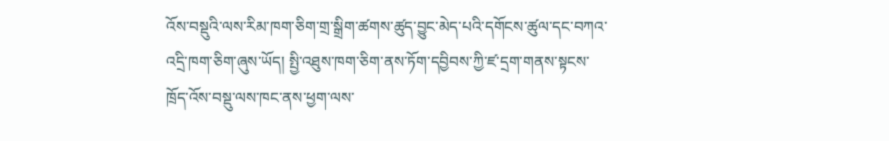འོས་བསྡུའི་ལས་རིམ་ཁག་ཅིག་གྲ་སྒྲིག་ཚགས་ཚུད་བྱུང་མེད་པའི་དགོངས་ཚུལ་དང་བཀའ་འདྲི་ཁག་ཅིག་ཞུས་ཡོད། སྤྱི་འཐུས་ཁག་ཅིག་ནས་ཏོག་དབྱིབས་ཀྱི་ཛ་དྲག་གནས་སྟངས་ཁྲོད་འོས་བསྡུ་ལས་ཁང་ནས་ཕྱག་ལས་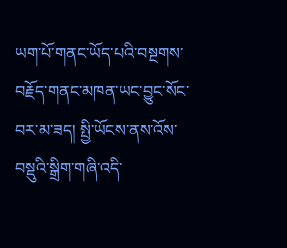ཡག་པོ་གནང་ཡོད་པའི་བསྔགས་བརྗོད་གནང་མཁན་ཡང་བྱུང་སོང་བར་མ་ཟད། སྤྱི་ཡོངས་ནས་འོས་བསྡུའི་སྒྲིག་གཞི་འདི་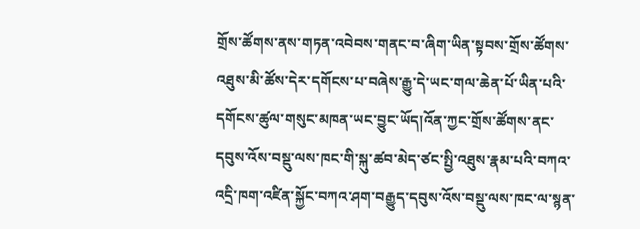གྲོས་ཚོགས་ནས་གཏན་འབེབས་གནང་བ་ཞིག་ཡིན་སྟབས་གྲོས་ཚོགས་འཐུས་མི་ཚོས་དེར་དགོངས་པ་བཞེས་རྒྱུ་དེ་ཡང་གལ་ཆེན་པོ་ཡིན་པའི་དགོངས་ཚུལ་གསུང་མཁན་ཡང་བྱུང་ཡོད།འོན་ཀྱང་གྲོས་ཚོགས་ནང་དབུས་འོས་བསྡུ་ལས་ཁང་གི་སྐུ་ཚབ་མེད་ཙང་སྤྱི་འཐུས་རྣམ་པའི་བཀའ་འདྲི་ཁག་འཛིན་སྐྱོང་བཀའ་ཤག་བརྒྱུད་དབུས་འོས་བསྡུ་ལས་ཁང་ལ་སྙན་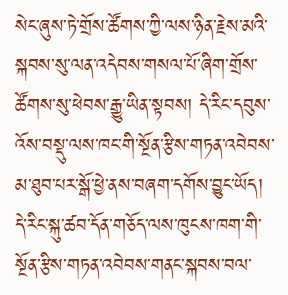སེང་ཞུས་ཏེ་གྲོས་ཚོགས་ཀྱི་ལས་ཉིན་རྗེས་མའི་སྐབས་སུ་ལན་འདེབས་གསལ་པོ་ཞིག་གྲོས་ཚོགས་སུ་ཕེབས་རྒྱུ་ཡིན་སྟབས། དེ་རིང་དབུས་འོས་བསྡུ་ལས་ཁང་གི་སྔོན་རྩིས་གཏན་འབེབས་མ་ཐུབ་པར་སྒོ་ཕྱེ་ནས་བཞག་དགོས་བྱུང་ཡོད། དེ་རིང་སྐུ་ཚབ་དོན་གཅོད་ལས་ཁུངས་ཁག་གི་སྔོན་རྩིས་གཏན་འབེབས་གནང་སྐབས་བལ་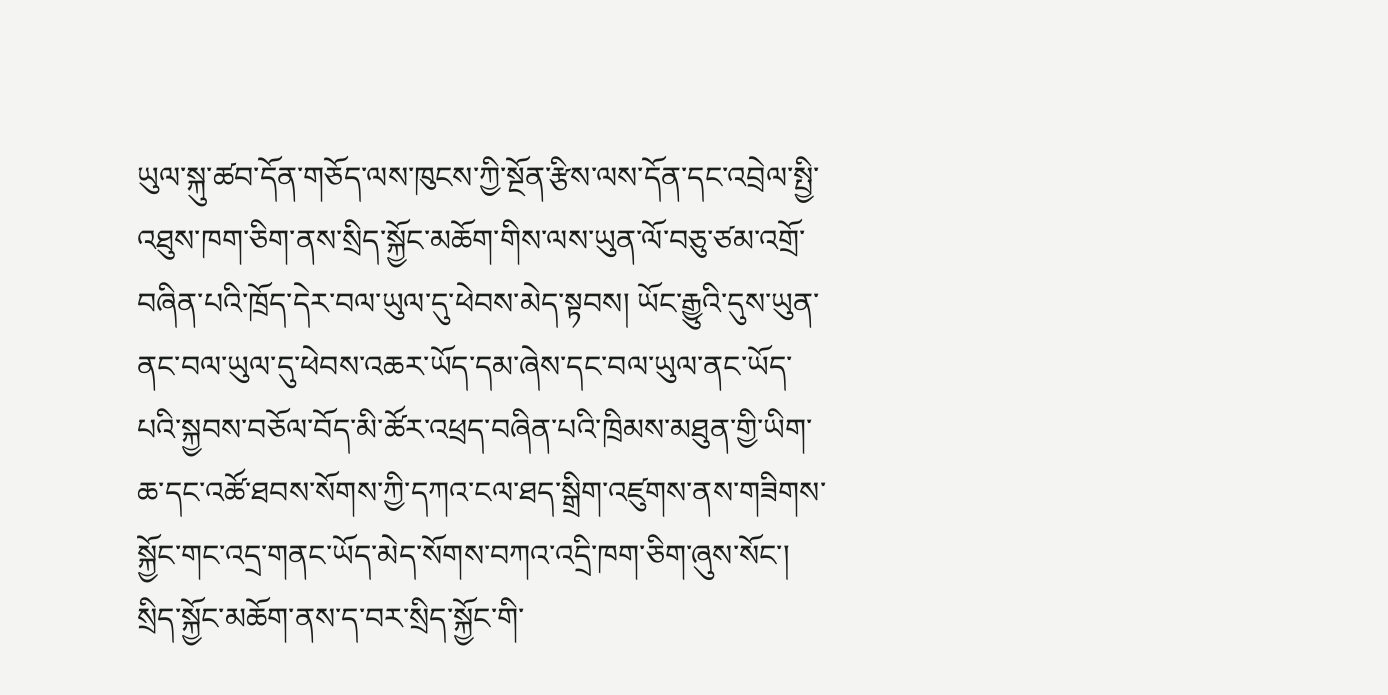ཡུལ་སྐུ་ཚབ་དོན་གཅོད་ལས་ཁུངས་ཀྱི་སྔོན་རྩིས་ལས་དོན་དང་འབྲེལ་སྤྱི་འཐུས་ཁག་ཅིག་ནས་སྲིད་སྐྱོང་མཆོག་གིས་ལས་ཡུན་ལོ་བཅུ་ཙམ་འགྲོ་བཞིན་པའི་ཁྲོད་དེར་བལ་ཡུལ་དུ་ཕེབས་མེད་སྟབས། ཡོང་རྒྱུའི་དུས་ཡུན་ནང་བལ་ཡུལ་དུ་ཕེབས་འཆར་ཡོད་དམ་ཞེས་དང་བལ་ཡུལ་ནང་ཡོད་པའི་སྐྱབས་བཅོལ་བོད་མི་ཚོར་འཕྲད་བཞིན་པའི་ཁྲིམས་མཐུན་གྱི་ཡིག་ཆ་དང་འཚོ་ཐབས་སོགས་ཀྱི་དཀའ་ངལ་ཐད་སྒྲིག་འཛུགས་ནས་གཟིགས་སྐྱོང་གང་འདྲ་གནང་ཡོད་མེད་སོགས་བཀའ་འདྲི་ཁག་ཅིག་ཞུས་སོང་། སྲིད་སྐྱོང་མཆོག་ནས་ད་བར་སྲིད་སྐྱོང་གི་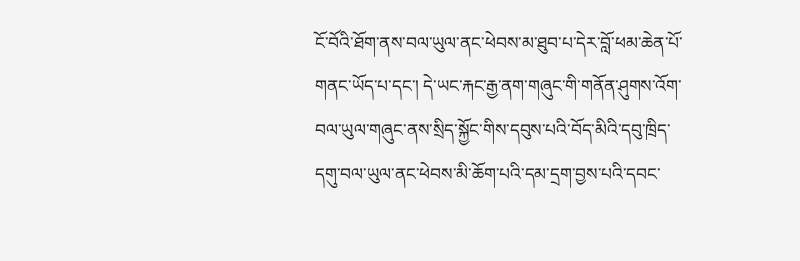ངོ་བོའི་ཐོག་ནས་བལ་ཡུལ་ནང་ཕེབས་མ་ཐུབ་པ་དེར་བློ་ཕམ་ཆེན་པོ་གནང་ཡོད་པ་དང་། དེ་ཡང་རྐང་རྒྱ་ནག་གཞུང་གི་གནོན་ཤུགས་འོག་བལ་ཡུལ་གཞུང་ནས་སྲིད་སྐྱོང་གིས་དབུས་པའི་བོད་མིའི་དབུ་ཁྲིད་དགུ་བལ་ཡུལ་ནང་ཕེབས་མི་ཆོག་པའི་དམ་དྲག་བྱས་པའི་དབང་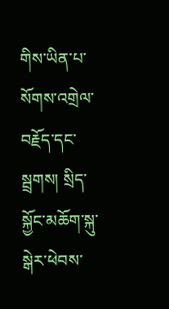གིས་ཡིན་པ་སོགས་འགྲེལ་བརྗོད་དང་སྦྲགས། སྲིད་སྐྱོང་མཆོག་སྐུ་སྒེར་ཕེབས་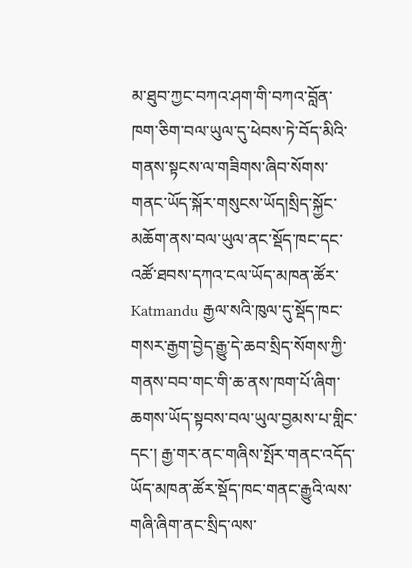མ་ཐུབ་ཀྱང་བཀའ་ཤག་གི་བཀའ་བློན་ཁག་ཅིག་བལ་ཡུལ་དུ་ཕེབས་ཏེ་བོད་མིའི་གནས་སྟངས་ལ་གཟིགས་ཞིབ་སོགས་གནང་ཡོད་སྐོར་གསུངས་ཡོད།སྲིད་སྐྱོང་མཆོག་ནས་བལ་ཡུལ་ནང་སྡོད་ཁང་དང་འཚོ་ཐབས་དཀའ་ངལ་ཡོད་མཁན་ཚོར་Katmandu རྒྱལ་སའི་ཁུལ་དུ་སྡོད་ཁང་གསར་རྒྱག་བྱེད་རྒྱུ་དེ་ཆབ་སྲིད་སོགས་ཀྱི་གནས་བབ་གང་གི་ཆ་ནས་ཁག་པོ་ཞིག་ཆགས་ཡོད་སྟབས་བལ་ཡུལ་བྱམས་པ་གླིང་དང་། རྒྱ་གར་ནང་གཞིས་སྤོར་གནང་འདོད་ཡོད་མཁན་ཚོར་སྡོད་ཁང་གནང་རྒྱུའི་ལས་གཞི་ཞིག་ནང་སྲིད་ལས་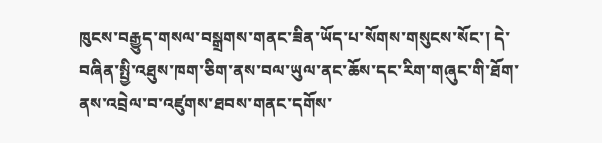ཁུངས་བརྒྱུད་གསལ་བསྒྲགས་གནང་ཟིན་ཡོད་པ་སོགས་གསུངས་སོང་། དེ་བཞིན་སྤྱི་འཐུས་ཁག་ཅིག་ནས་བལ་ཡུལ་ནང་ཆོས་དང་རིག་གཞུང་གི་ཐོག་ནས་འབྲེལ་བ་འཛུགས་ཐབས་གནང་དགོས་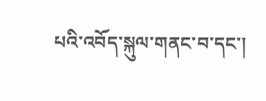པའི་འབོད་སྐུལ་གནང་བ་དང་།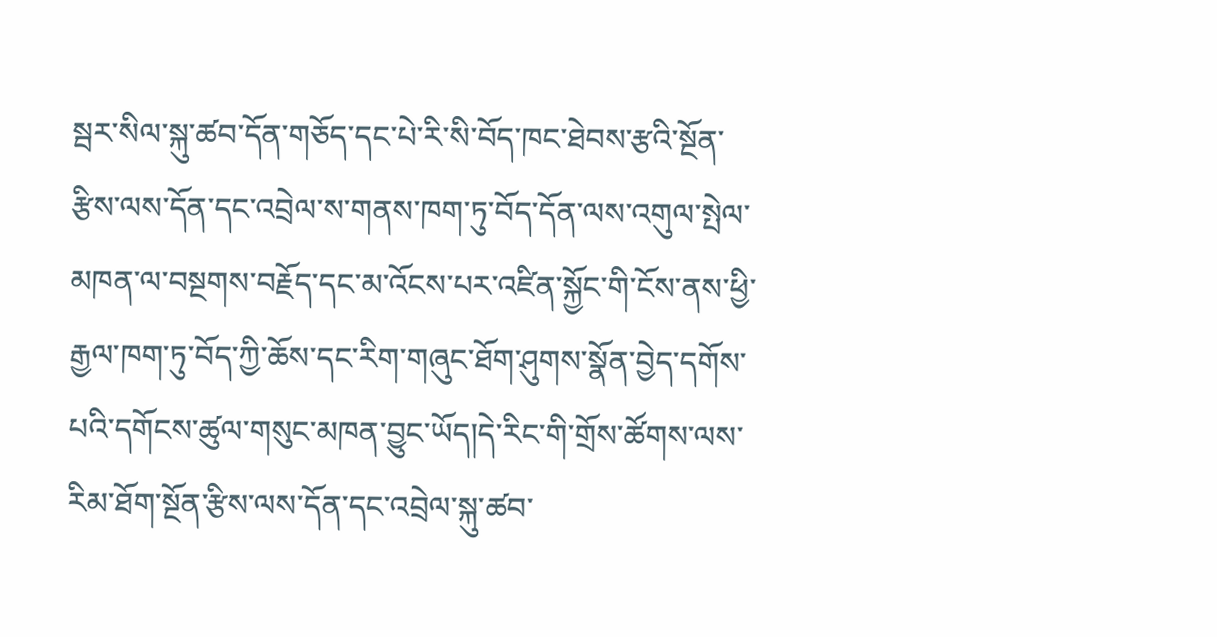སྦར་སིལ་སྐུ་ཚབ་དོན་གཅོད་དང་པེ་རི་སི་བོད་ཁང་ཐེབས་རྩའི་སྔོན་རྩིས་ལས་དོན་དང་འབྲེལ་ས་གནས་ཁག་ཏུ་བོད་དོན་ལས་འགུལ་སྤེལ་མཁན་ལ་བསྔགས་བརྗོད་དང་མ་འོངས་པར་འཛིན་སྐྱོང་གི་ངོས་ནས་ཕྱི་རྒྱལ་ཁག་ཏུ་བོད་ཀྱི་ཆོས་དང་རིག་གཞུང་ཐོག་ཤུགས་སྣོན་བྱེད་དགོས་པའི་དགོངས་ཚུལ་གསུང་མཁན་བྱུང་ཡོད།དེ་རིང་གི་གྲོས་ཚོགས་ལས་རིམ་ཐོག་སྔོན་རྩིས་ལས་དོན་དང་འབྲེལ་སྐུ་ཚབ་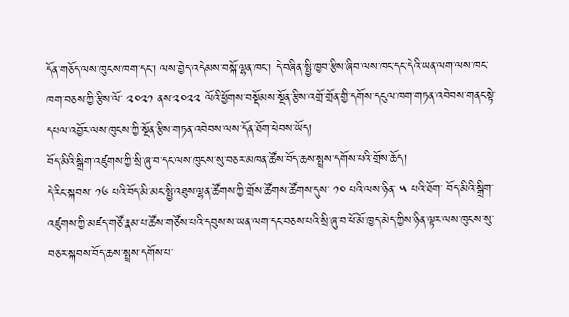དོན་གཅོད་ལས་ཁུངས་ཁག་དང་། ལས་བྱེད་འདེམས་བསྐོ་ལྷན་ཁང་། དེ་བཞིན་སྤྱི་ཁྱབ་རྩིས་ཞིབ་ལས་ཁང་དང་དེའི་ཡན་ལག་ལས་ཁང་ཁག་བཅས་ཀྱི་རྩིས་ལོ་ ༢༠༢༡ ནས་༢༠༢༢ ལོའི་ཕྱོགས་བསྡོམས་སྔོན་རྩིས་འགྲོ་གྲོན་གྱི་དགོས་དངུལ་ཁག་གཏན་འབེབས་གནང་སྟེ་དཔལ་འབྱོར་ལས་ཁུངས་ཀྱི་སྔོན་རྩིས་གཏན་འབེབས་ལས་དོན་ཐོག་ཕེབས་ཡོད།
བོད་མིའི་སྒྲིག་འཛུགས་ཀྱི་སྲི་ཞུ་བ་དང་ལས་ཁུངས་སུ་བཅར་མཁན་ཚོས་བོད་ཆས་སྤྲས་དགོས་པའི་གྲོས་ཆོད།
དེ་རིང་སྐབས་ ༡༦ པའི་བོད་མི་མང་སྤྱི་འཐུས་ལྷན་ཚོགས་ཀྱི་གྲོས་ཚོགས་ཚོགས་དུས་ ༡༠ པའི་ལས་ཉིན་ ༥ པའི་ཐོག་ བོད་མིའི་སྒྲིག་འཛུགས་ཀྱི་མཛད་གཙོ་རྣམ་པ་ཚོས་གཙོས་པའི་དབུས་ས་ཡན་ལག་དང་བཅས་པའི་སྲི་ཞུ་བ་ཕོ་མོ་ཁྱད་མེད་ཀྱིས་ཉིན་ལྟར་ལས་ཁུངས་སུ་བཅར་སྐབས་བོད་ཆས་སྤྲས་དགོས་པ་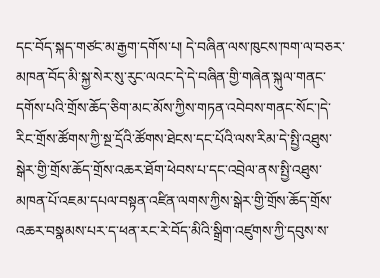དང་བོད་སྐད་གཙང་མ་རྒྱག་དགོས་པ། དེ་བཞིན་ལས་ཁུངས་ཁག་ལ་བཅར་མཁན་བོད་མི་སྐྱ་སེར་སུ་རུང་ལའང་དེ་དེ་བཞིན་གྱི་གཞེན་སྐུལ་གནང་དགོས་པའི་གྲོས་ཆོད་ཅིག་མང་མོས་ཀྱིས་གཏན་འབེབས་གནང་སོང་།དེ་རིང་གྲོས་ཚོགས་ཀྱི་སྔ་དྲོའི་ཚོགས་ཐེངས་དང་པོའི་ལས་རིམ་དེ་སྤྱི་འཐུས་སྒེར་གྱི་གྲོས་ཆོད་གྲོས་འཆར་ཐོག་ཕེབས་པ་དང་འབྲེལ་ནས་སྤྱི་འཐུས་མཁན་པོ་འཇམ་དཔལ་བསྟན་འཛིན་ལགས་ཀྱིས་སྒེར་གྱི་གྲོས་ཆོད་གྲོས་འཆར་བསྣམས་པར་ད་ཕན་རང་རེ་བོད་མིའི་སྒྲིག་འཛུགས་ཀྱི་དབུས་ས་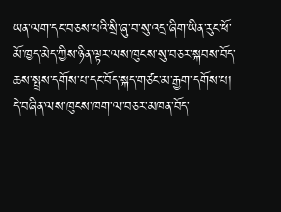ཡན་ལག་དང་བཅས་པའི་སྲི་ཞུ་བ་སུ་འདྲ་ཞིག་ཡིན་རུང་ཕོ་མོ་ཁྱད་མེད་ཀྱིས་ཉིན་ལྟར་ལས་ཁུངས་སུ་བཅར་སྐབས་བོད་ཆས་སྤྲས་དགོས་པ་དང་བོད་སྐད་གཙང་མ་རྒྱག་དགོས་པ། དེ་བཞིན་ལས་ཁུངས་ཁག་ལ་བཅར་མཁན་བོད་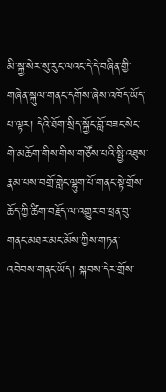མི་སྐྱ་སེར་སུ་རུང་ལའང་དེ་དེ་བཞིན་གྱི་གཞེན་སྐུལ་གནང་དགོས་ཞེས་འཁོད་ཡོད་པ་ལྟར། དེའི་ཐོག་སྲིད་སྐྱོང་བློ་བཟང་སེང་གེ་མཆོག་གིས་གིས་གཙོས་པའི་སྤྱི་འཐུས་རྣམ་པས་བགྲོ་གླེང་ལྷུག་པོ་གནང་སྟེ་གྲོས་ཆོད་ཀྱི་ཚིག་བརྗོད་ལ་འགྱུར་བ་ཕྲན་བུ་གནང་མཐར་མང་མོས་ཀྱིས་གཏན་འབེབས་གནང་ཡོད། སྐབས་དེར་གྲོས་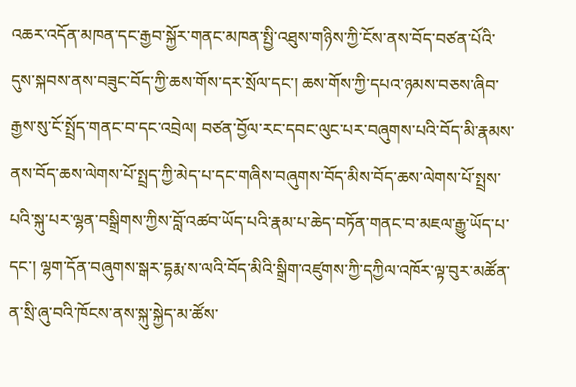འཆར་འདོན་མཁན་དང་རྒྱབ་སྐྱོར་གནང་མཁན་སྤྱི་འཐུས་གཉིས་ཀྱི་ངོས་ནས་བོད་བཙན་པོའི་དུས་སྐབས་ནས་བཟུང་བོད་ཀྱི་ཆས་གོས་དར་སྲོལ་དང་། ཆས་གོས་ཀྱི་དཔའ་ཉམས་བཅས་ཞིབ་རྒྱས་སུ་ངོ་སྤྲོད་གནང་བ་དང་འབྲེལ། བཙན་བྱོལ་རང་དབང་ལུང་པར་བཞུགས་པའི་བོད་མི་རྣམས་ནས་བོད་ཆས་ལེགས་པོ་སྤྲད་ཀྱི་མེད་པ་དང་གཞིས་བཞུགས་བོད་མིས་བོད་ཆས་ལེགས་པོ་སྤྲས་པའི་སྐུ་པར་ལྷན་བསྒྲིགས་ཀྱིས་བློ་འཚབ་ཡོད་པའི་རྣམ་པ་ཆེད་བཏོན་གནང་བ་མཇལ་རྒྱུ་ཡོད་པ་དང་། ལྷག་དོན་བཞུགས་སྒར་དྷརྨ་ས་ལའི་བོད་མིའི་སྒྲིག་འཛུགས་ཀྱི་དཀྱིལ་འཁོར་ལྟ་བུར་མཚོན་ན་སྲི་ཞུ་བའི་ཁོངས་ནས་སྐུ་སྐྱེད་མ་ཚོས་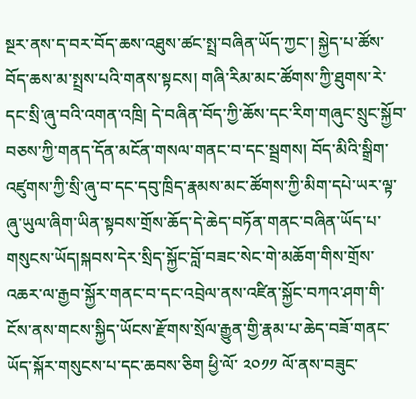སྔར་ནས་ད་བར་བོད་ཆས་འཐུས་ཚང་སྤྲ་བཞིན་ཡོད་ཀྱང་། སྐྱེད་པ་ཚོས་བོད་ཆས་མ་སྤྲས་པའི་གནས་སྟངས། གཞི་རིམ་མང་ཚོགས་ཀྱི་ཐུགས་རེ་དང་སྲི་ཞུ་བའི་འགན་འཁྲི། དེ་བཞིན་བོད་ཀྱི་ཆོས་དང་རིག་གཞུང་སྲུང་སྐྱོབ་བཅས་ཀྱི་གནད་དོན་མངོན་གསལ་གནང་བ་དང་སྦྲགས། བོད་མིའི་སྒྲིག་འཛུགས་ཀྱི་སྲི་ཞུ་བ་དང་དབུ་ཁྲིད་རྣམས་མང་ཚོགས་ཀྱི་མིག་དཔེ་ཡར་ལྟ་ཞུ་ཡུལ་ཞིག་ཡིན་སྟབས་གྲོས་ཆོད་དེ་ཆེད་བཏོན་གནང་བཞིན་ཡོད་པ་གསུངས་ཡོད།སྐབས་དེར་སྲིད་སྐྱོང་བློ་བཟང་སེང་གེ་མཆོག་གིས་གྲོས་འཆར་ལ་རྒྱབ་སྐྱོར་གནང་བ་དང་འབྲེལ་ནས་འཛིན་སྐྱོང་བཀའ་ཤག་གི་ངོས་ནས་གངས་སྐྱིད་ཡོངས་རྫོགས་སྲོལ་རྒྱུན་གྱི་རྣམ་པ་ཆེད་བཟོ་གནང་ཡོད་སྐོར་གསུངས་པ་དང་ཆབས་ཅིག ཕྱི་ལོ་ ༢༠༡༡ ལོ་ནས་བཟུང་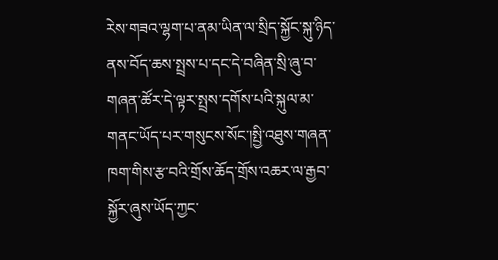རེས་གཟའ་ལྷག་པ་ནམ་ཡིན་ལ་སྲིད་སྐྱོང་སྐུ་ཉིད་ནས་བོད་ཆས་སྤྲས་པ་དང་དེ་བཞིན་སྲི་ཞུ་བ་གཞན་ཚོར་དེ་ལྟར་སྤྲས་དགོས་པའི་སྐུལ་མ་གནང་ཡོད་པར་གསུངས་སོང་།སྤྱི་འཐུས་གཞན་ཁག་གིས་རྩ་བའི་གྲོས་ཆོད་གྲོས་འཆར་ལ་རྒྱབ་སྐྱོར་ཞུས་ཡོད་ཀྱང་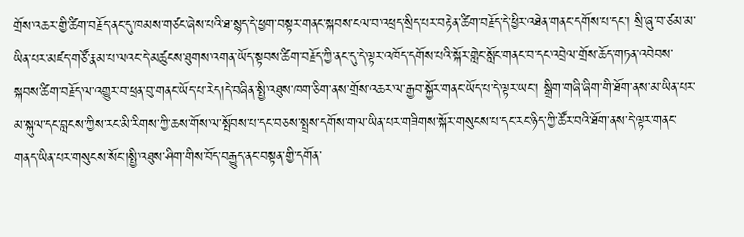གྲོས་འཆར་གྱི་ཚིག་བརྗོད་ནང་དུ་ཁམས་གཙང་ཞེས་པའི་ཐ་སྙད་དེ་ཕྱག་བསྟར་གནང་སྐབས་ངལ་བ་འཕྲད་སྲིད་པར་བརྟེན་ཚིག་བརྗོད་དེ་ཕྱིར་འཐེན་གནང་དགོས་པ་དང་། སྲི་ཞུ་བ་ཙམ་མ་ཡིན་པར་མཛད་གཙོ་རྣམ་པ་ལའང་དེ་མཚུངས་ཐུགས་འགན་ཡོད་སྟབས་ཚིག་བརྗོད་ཀྱི་ནང་དུ་དེ་ལྟར་འཁོད་དགོས་པའི་སྐོར་གླེང་སློང་གནང་བ་དང་འབྲེལ་གྲོས་ཆོད་གཏན་འབེབས་སྐབས་ཚིག་བརྗོད་ལ་འགྱུར་བ་ཕྲན་བུ་གནང་ཡོད་པ་རེད།དེ་བཞིན་སྤྱི་འཐུས་ཁག་ཅིག་ནས་གྲོས་འཆར་ལ་རྒྱབ་སྐྱོར་གནང་ཡོད་པ་དེ་ལྟར་ཡང་། སྒྲིག་གཞི་ཞིག་གི་ཐོག་ནས་མ་ཡིན་པར་མ་སྐུལ་དང་བླངས་ཀྱིས་རང་མི་རིགས་ཀྱི་ཆས་གོས་ལ་སྤོབས་པ་དང་བཅས་སྤྲས་དགོས་གལ་ཡིན་པར་གཟིགས་སྐོར་གསུངས་པ་དང་རང་ཉིད་ཀྱི་ཚོར་བའི་ཐོག་ནས་དེ་ལྟར་གནང་གནད་ཡིན་པར་གསུངས་སོང་།སྤྱི་འཐུས་ཤིག་གིས་བོད་བརྒྱུད་ནང་བསྟན་གྱི་དགོན་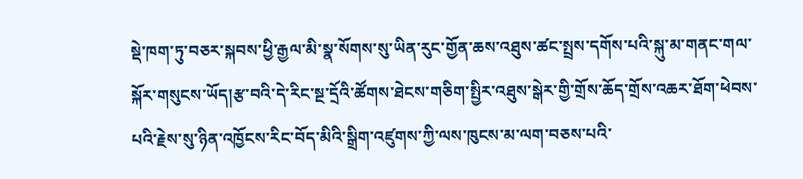སྡེ་ཁག་ཏུ་བཅར་སྐབས་ཕྱི་རྒྱལ་མི་སྣ་སོགས་སུ་ཡིན་རུང་གྱོན་ཆས་འཐུས་ཚང་སྤྲས་དགོས་པའི་སྐུ་མ་གནང་གལ་སྐོར་གསུངས་ཡོད།རྩ་བའི་དེ་རིང་སྔ་དྲོའི་ཚོགས་ཐེངས་གཅིག་སྤྱིར་འཐུས་སྒེར་གྱི་གྲོས་ཆོད་གྲོས་འཆར་ཐོག་ཕེབས་པའི་རྗེས་སུ་ཉིན་འཁྱོངས་རིང་བོད་མིའི་སྒྲིག་འཛུགས་ཀྱི་ལས་ཁུངས་མ་ལག་བཅས་པའི་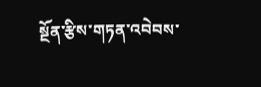སྔོན་རྩིས་གཏན་འབེབས་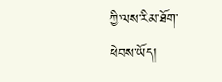ཀྱི་ལས་རིམ་ཐོག་ཕེབས་ཡོད།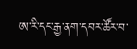ཨ་རི་དང་རྒྱ་ནག་དབར་ཚོར་བ་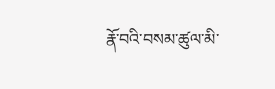རྣོ་བའི་བསམ་ཚུལ་མི་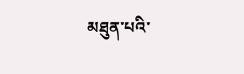མཐུན་པའི་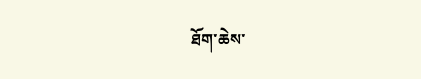ཐོག་ཆེས་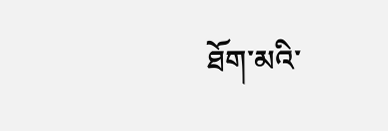ཐོག་མའི་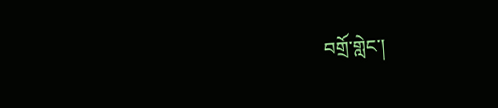བགྲོ་གླེང་།